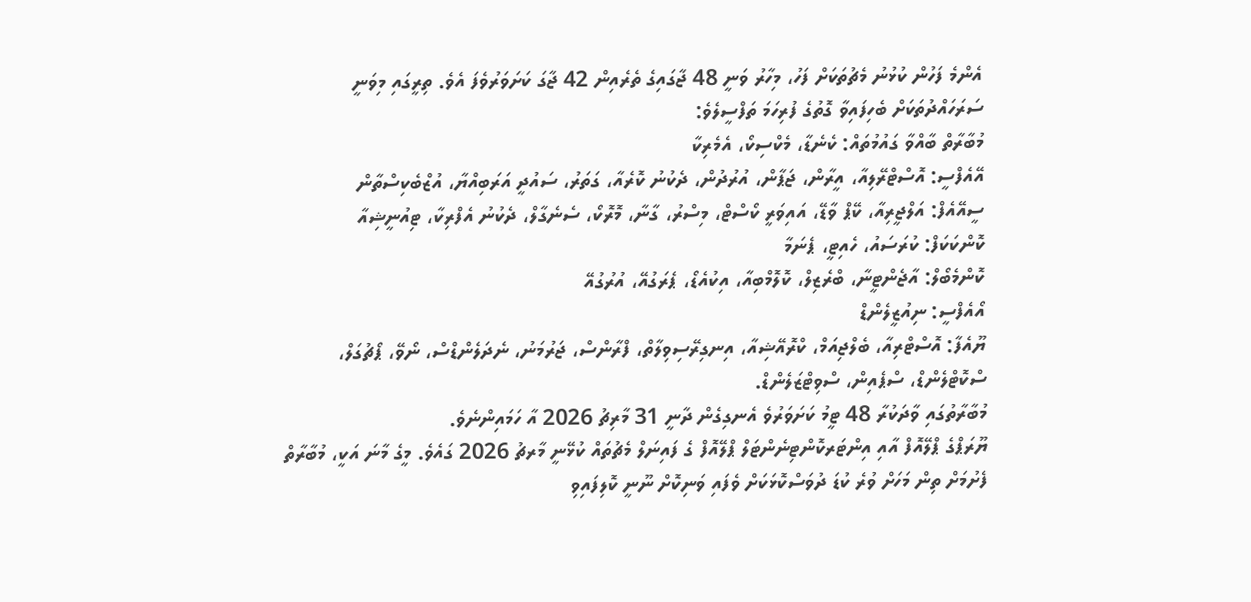އެންމެ ފަހުން ކުޅުނު މެޗުތަކަށް ފަހު، މިހާރު ވަނީ 48 ޖާގައިގެ ތެރެއިން 42 ޖާގަ ކަށަވަރުވެފަ އެވެ. ތިރީގައި މިވަނީ ސަރަހައްދުތަކަށް ބެހިފައިވާ ގޮތުގެ ފުރިހަމަ ތަފްސީލެވެ:
މުބާރާތް ބާއްވާ ގައުމުތައް: ކެނެޑާ، މެކްސިކޯ، އެމެރިކާ
އޭއެފްސީ: އޮސްޓްރޭލިއާ، އީރާން، ޖަޕާން، އުރުދުން، ދެކުނު ކޮރެއާ، ގަތަރު، ސައުދީ އަރަބިއްޔާ، އުޒްބެކިސްތާން
ސީއޭއެފް: އަލްޖީރިއާ، ކޭޕް ވާޑޭ، އައިވަރީ ކޯސްޓް، މިސްރު، ގާނާ، މޮރޮކޯ، ސެނެގާލް، ދެކުނު އެފްރިކާ، ޓިއުނީޝިއާ
ކޮންކަކަފް: ކުރަސައު، ހެއިޓީ، ޕެނަމާ
ކޮންމެބޯލް: އާޖެންޓީނާ، ބްރެޒިލް، ކޮލޮމްބިއާ، އިކުއެޑޯ، ޕެރަގުއޭ، އުރުގުއޭ
އޯއެފްސީ: ނިއުޒީލެންޑް
ޔޫއެފާ: އޮސްޓްރިއާ، ބެލްޖިއަމް، ކްރޮއޭޝިއާ، އިނގިރޭސިވިލާތް، ފްރާންސް، ޖަރުމަނު، ނެދަލެންޑްސް، ނޯވޭ، ޕޯޗުގަލް، ސްކޮޓްލެންޑް، ސްޕެއިން، ސްވިޓްޒަލެންޑް.
މުބާރާތުގައި ވާދަކުރާ 48 ޓީމު ކަށަވަރުވެ އެނގިގެން ދާނީ 31 މާރިޗު 2026 އާ ހަމައިންނެވެ.
ޔޫރަޕްގެ ޕްލޭއޮފް އާއި އިންޓަރކޮންޓިނެންޓަލް ޕްލޭއޮފް ގެ ފައިނަލް މެޗުތައް ކުޅޭނީ މާރޗު 2026 ގައެވެ. މީގެ މާނަ އަކީ، މުބާރާތް ފެށުމަށް ތިން މަހަށް ވުރެ ކުޑަ ދުވަސްކޮޅަކަށް ވެފައި ވަނިކޮށް ނޫނީ ކޮލިފައިވި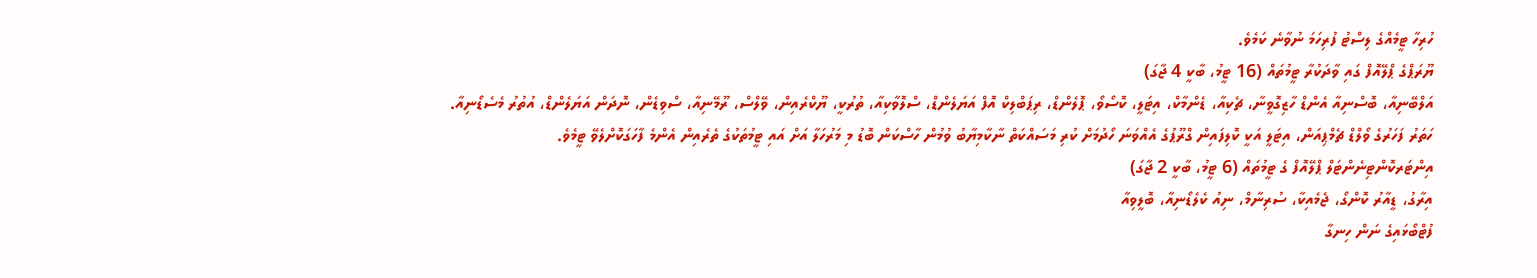ހުރިހާ ޓީމެއްގެ ލިސްޓު ފުރިހަމަ ނުވާނެ ކަމެވެ.
ޔޫރަޕްގެ ޕްލޭއޮފް ގައި ވާދަކުރާ ޓީމުތައް (16 ޓީމު، ބާކީ 4 ޖާގަ)
އަލްބޭނިއާ، ބޮސްނިއާ އެންޑް ހާޒިގޮވީނާ، ޗެކިއާ، ޑެންމާކް، އިޓަލީ، ކޮސޯވޯ، ޕޮލެންޑް، ރިޕަބްލިކް އޮފް އަޔަލެންޑް، ސްލޮވާކިއާ، ތުރުކީ، ޔޫކްރެއިން، ވޭލްސް، ރޫމޭނިއާ، ސްވިޑެން، ނޮދަން އަޔަލެންޑް، އުތުރު މެސެޑޯނިއާ.
ހަތަރު ފަހަރުގެ ވޯލްޑް ޗެމްޕިއަން، އިޓަލީ އަކީ ކޮލިފައިން ގްރޫޕުގެ އެއްވަނަ ހޯދުމަށް ކުރި މަސައްކަތް ނާކާމިޔާބު ވުމުން ހާސްކަން ބޮޑު މި މަރުހަލާ އަށް އައި ޓީމުތަކުގެ ތެރެއިން އެންމެ ފާހަގަކޮށްލެވޭ ޓީމެވެ.
އިންޓަރކޮންޓިނެންޓަލް ޕްލޭއޮފް ގެ ޓީމުތައް (6 ޓީމު، ބާކީ 2 ޖާގަ)
އިރާގު، ޑީއާރު ކޮންގޯ، ޖެމެއިކާ، ސުރިނާމް، ނިއު ކެލެޑޯނިއާ، ބޮލީވިއާ
ފުޓްބޯޅައިގެ ނަން ހިނގާ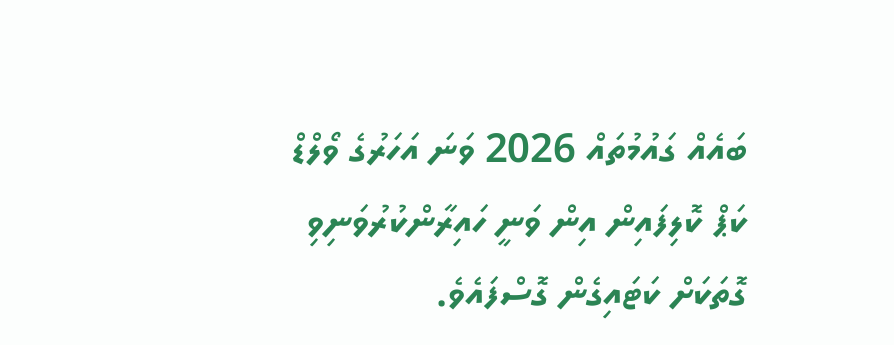ބައެއް ގައުމުތައް 2026 ވަނަ އަހަރުގެ ވޯލްޑް ކަޕް ކޮލިފައިން އިން ވަނީ ހައިރާންކުރުވަނިވި ގޮތަކަށް ކަޓައިގެން ގޮސްފައެވެ.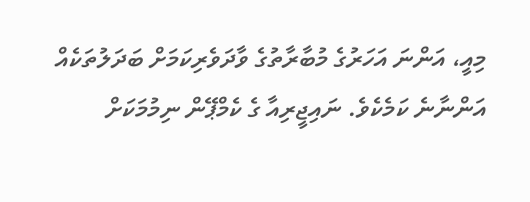މިއީ، އަންނަ އަހަރުގެ މުބާރާތުގެ ވާދަވެރިކަމަށް ބަދަލުތަކެއް އަންނާނެ ކަމެކެވެ. ނައިޖީރިއާ ގެ ކެމްޕޭން ނިމުމަކަށް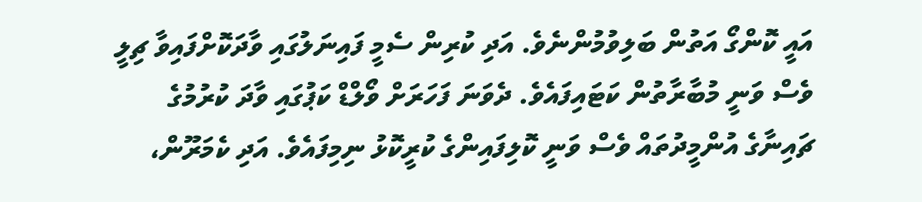އައީ ކޮންގޯ އަތުން ބަލިވުމުންނެވެ. އަދި ކުރިން ސެމީ ފައިނަލުގައި ވާދަކޮށްފައިވާ ޗިލީ ވެސް ވަނީ މުބާރާތުން ކަޓައިފައެވެ. ދެވަނަ ފަހަރަށް ވޯލްޑް ކަޕުގައި ވާދަ ކުރުމުގެ ޗައިނާގެ އުންމީދުތައް ވެސް ވަނީ ކޮލިފައިންގެ ކުރީކޮޅު ނިމިފައެވެ. އަދި ކެމަރޫން،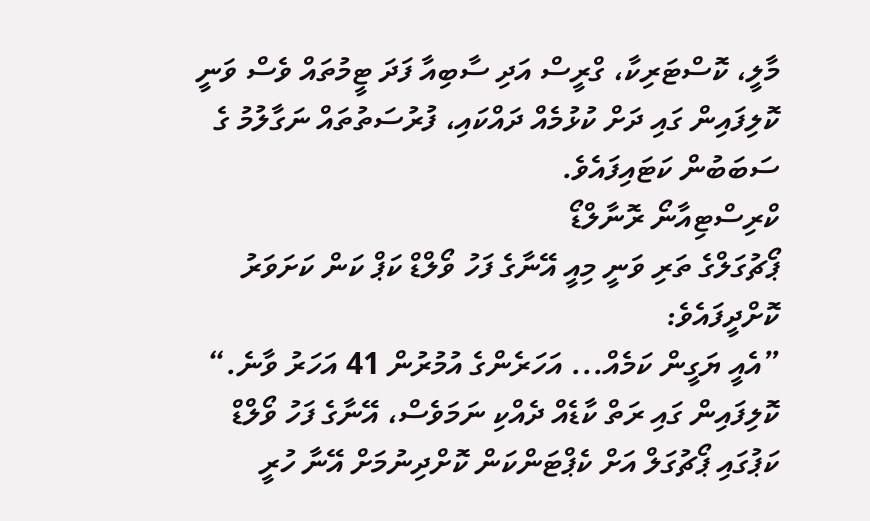މާލީ، ކޮސްޓަރިކާ، ގްރީސް އަދި ސާބިއާ ފަދަ ޓީމުތައް ވެސް ވަނީ ކޮލިފައިން ގައި ދަށް ކުޅުމެއް ދައްކައި، ފުރުސަތުތައް ނަގާލުމު ގެ ސަބަބުން ކަޓައިފައެވެ.
ކްރިސްޓިއާނޯ ރޮނާލްޑޯ
ޕޯޗުގަލްގެ ތަރި ވަނީ މިއީ އޭނާގެ ފަހު ވޯލްޑް ކަޕް ކަން ކަށަވަރު ކޮށްދީފައެވެ:
”އެއީ ޔަގީން ކަމެއް... އަހަރެންގެ އުމުރުން 41 އަހަރު ވާނެ.“
ކޮލިފައިން ގައި ރަތް ކާޑެއް ދެއްކި ނަމަވެސް، އޭނާގެ ފަހު ވޯލްޑް ކަޕުގައި ޕޯޗުގަލް އަށް ކެޕްޓަންކަން ކޮށްދިނުމަށް އޭނާ ހުރީ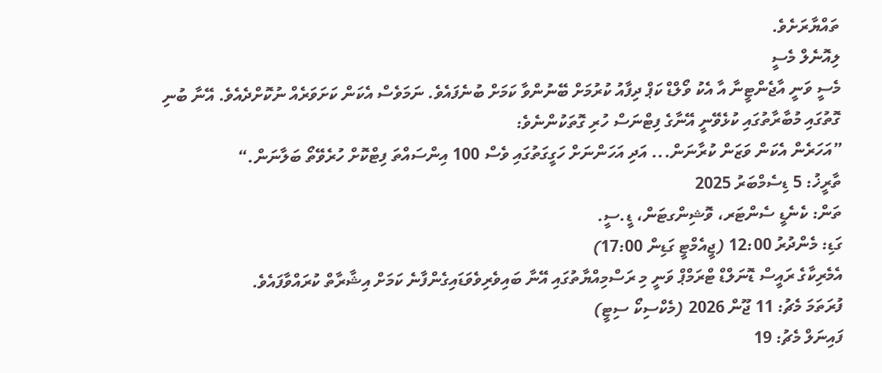ތައްޔާރަށެވެ.
ލިއޮނެލް މެސީ
މެސީ ވަނީ އާޖެންޓީނާ އާ އެކު ވޯލްޑް ކަޕް ދިފާއު ކުރުމަށް ބޭނުންވާ ކަމަށް ބުނެފައެވެ. ނަމަވެސް އެކަން ކަށަވަރެއް ނުކޮށްދެއެވެ. އޭނާ ބުނި ގޮތުގައި މުބާރާތުގައި ކުޅެވޭނީ އޭނާގެ ފިޓްނަސް ހުރި ގޮތަކުންނެވެ:
”އަހަރެން އެކަން ވަޒަން ކުރާނަން... އަދި އަހަންނަށް ހަގީގަތުގައި ވެސް 100 އިންސައްތަ ފިޓްކޮށް ހުރެވޭތޯ ބަލާނަން.“
ތާރީޚު: 5 ޑިސެމްބަރު 2025
ތަން: ކެނެޑީ ސެންޓަރ، ވޮޝިންގޓަން، ޑީ.ސީ.
ގަޑި: މެންދުރު 12:00 (ޖީއެމްޓީ ގަޑިން 17:00)
އެމެރިކާގެ ރައީސް ޑޮނަލްޑް ޓްރަމްޕް ވަނީ މި ރަސްމިއްޔާތުގައި އޭނާ ބައިވެރިވެވަޑައިގެންފާނެ ކަމަށް އިޝާރާތް ކުރައްވާފައެވެ.
ފުރަތަމަ މެޗު: 11 ޖޫން 2026 (މެކްސިކޯ ސިޓީ)
ފައިނަލް މެޗު: 19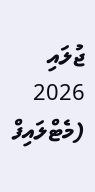ޖުލައި 2026 (މެޓްލައިފް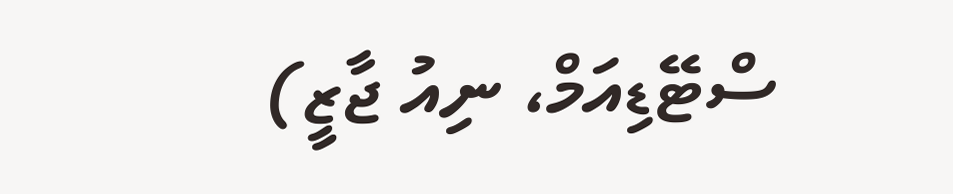ސްޓޭޑިއަމް، ނިއު ޖާޒީ)